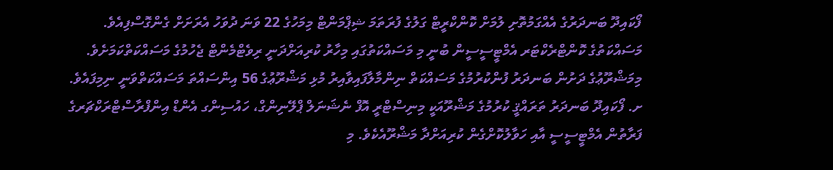ފޯކައިދޫ ބަނދަރުގެ އެއްގަމުތޮށި ލުމަށް ކޮންކްރީޓް ގަލުގެ ފުރަތަމަ ޝިޕްމަންޓް މިމަހުގެ 22 ވަނަ ދުވަހު އެރަށަށް ގެންގޮސްފިއެވެ.
މަސައްކަތުގެ ކޮންޓްރެކްޓަރ އެމްޓީސީސީން ބުނީ މި މަސައްކަތުގައި މިހާރު ކުރިއަށްދަނީ ރިވެޓްމެންޓް ޖެހުމުގެ މަސައްކަތްކަމަށެވެ. މިމަޝްރޫޢުގެ ދަށުން ބަނދަރު ފުންކުރުމުގެ މަސައްކަތް ނިންމާލާފައިވާއިރު މުޅި މަޝްރޫޢުގެ 56 އިންސައްތަ މަސައްކަތްވަނީ ނިމިފައެވެ.
ށ. ފޯކައިދޫ ބަނދަރު ތަރައްޤީ ކުރުމުގެ މަޝްރޫއަކީ މިނިސްޓްރީ އޮފް ނެޝަނަލް ޕްލޭނިންގް، ހައުސިންގ އެންޑް އިންފްރާސްޓްރަކްޗަރގެ ފަރާތުން އެމްޓީސީސީ އާއި ހަވާލުކޮށްގެން ކުރިއަށްދާ މަޝްރޫއެކެވެ. މި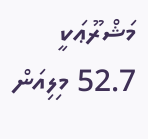މަޝްރޫޢަކީ 52.7 މިލިއަން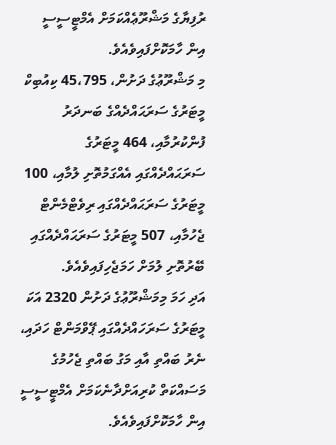ރުފިޔާގެ މަޝްރޫޢެއްކަމަށް އެމްޓީސީސީ އިން ހާމަކޮށްފައިވެއެވެ.
މި މަޝްރޫޢުގެ ދަށުން، 45،795 ކިއުބިކް މީޓަރުގެ ސަރަޙައްދެއްގެ ބަނދަރު ފުންކުރުމާއި، 464 މީޓަރުގެ ސަރަޙައްދެއްގައި އެއްގަމުތޮށި ލުމާއި، 100 މީޓަރުގެ ސަރަޙައްދެއްގައި ރިވެޓްމެންޓް ޖެހުމާއި، 507 މީޓަރުގެ ސަރަޙައްދެއްގައި ބޭރުތޮށި ލުމަށް ހަމަޖެހިފައިވެއެވެ.
އަދި ހަމަ މިމަޝްރޫޢުގެ ދަށުން 2320 އަކަ މީޓަރުގެ ސަރަހައްދެއްގައި ޕޭވްމަންޓް ހަދައި، ނެރު ބައްތި އާއި މަގު ބައްތި ޖެހުމުގެ މަސައްކަތް ކުރިއަށްދާނެކަމަށް އެމްޓީސީސީ އިން ހާމަކޮށްފައިވެއެވެ.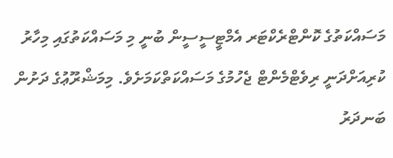މަސައްކަތުގެ ކޮންޓްރެކްޓަރ އެމްޓީސީސީން ބުނީ މި މަސައްކަތުގައި މިހާރު ކުރިއަށްދަނީ ރިވެޓްމެންޓް ޖެހުމުގެ މަސައްކަތްކަމަށެވެ. މިމަޝްރޫޢުގެ ދަށުން ބަނދަރު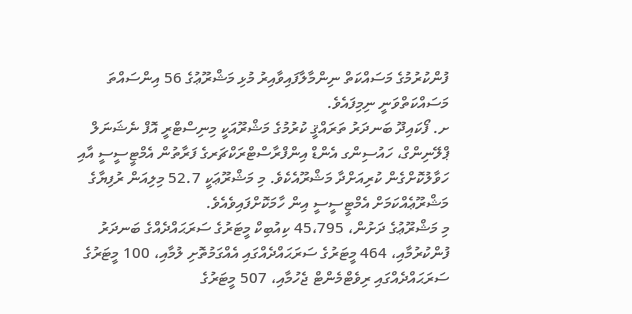ފުންކުރުމުގެ މަސައްކަތް ނިންމާލާފައިވާއިރު މުޅި މަޝްރޫޢުގެ 56 އިންސައްތަ މަސައްކަތްވަނީ ނިމިފައެވެ.
ށ. ފޯކައިދޫ ބަނދަރު ތަރައްޤީ ކުރުމުގެ މަޝްރޫއަކީ މިނިސްޓްރީ އޮފް ނެޝަނަލް ޕްލޭނިންގް، ހައުސިންގ އެންޑް އިންފްރާސްޓްރަކްޗަރގެ ފަރާތުން އެމްޓީސީސީ އާއި ހަވާލުކޮށްގެން ކުރިއަށްދާ މަޝްރޫއެކެވެ. މި މަޝްރޫޢަކީ 52.7 މިލިއަން ރުފިޔާގެ މަޝްރޫޢެއްކަމަށް އެމްޓީސީސީ އިން ހާމަކޮށްފައިވެއެވެ.
މި މަޝްރޫޢުގެ ދަށުން، 45،795 ކިއުބިކް މީޓަރުގެ ސަރަޙައްދެއްގެ ބަނދަރު ފުންކުރުމާއި، 464 މީޓަރުގެ ސަރަޙައްދެއްގައި އެއްގަމުތޮށި ލުމާއި، 100 މީޓަރުގެ ސަރަޙައްދެއްގައި ރިވެޓްމެންޓް ޖެހުމާއި، 507 މީޓަރުގެ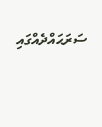ސަރަޙައްދެއްގައި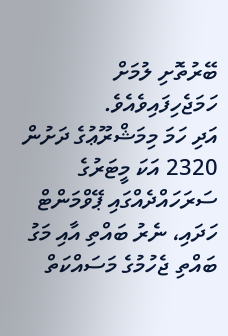ބޭރުތޮށި ލުމަށް ހަމަޖެހިފައިވެއެވެ.
އަދި ހަމަ މިމަޝްރޫޢުގެ ދަށުން 2320 އަކަ މީޓަރުގެ ސަރަހައްދެއްގައި ޕޭވްމަންޓް ހަދައި، ނެރު ބައްތި އާއި މަގު ބައްތި ޖެހުމުގެ މަސައްކަތް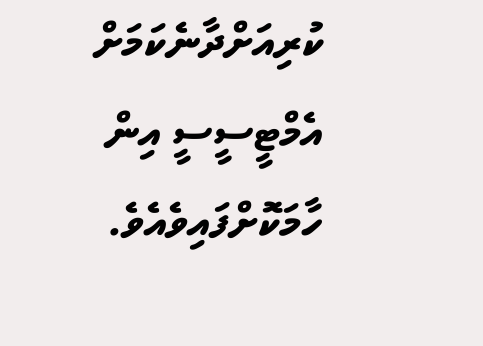ކުރިއަށްދާނެކަމަށް އެމްޓީސީސީ އިން ހާމަކޮށްފައިވެއެވެ.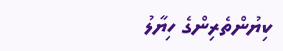ކިޔުންތެރިންގެ ހިޔާލު